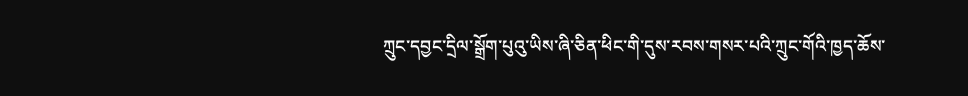ཀྲུང་དབྱང་དྲིལ་སྒྲོག་པུའུ་ཡིས་ཞི་ཅིན་ཕིང་གི་དུས་རབས་གསར་པའི་ཀྲུང་གོའི་ཁྱད་ཆོས་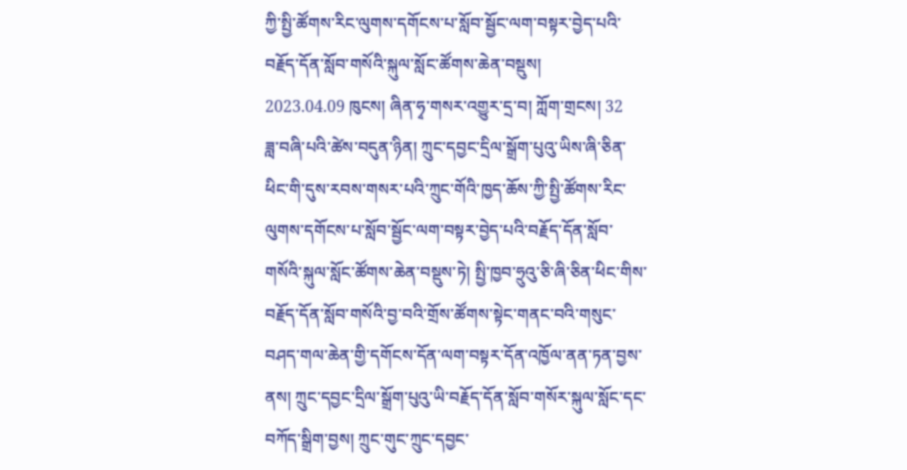ཀྱི་སྤྱི་ཚོགས་རིང་ལུགས་དགོངས་པ་སློབ་སྦྱོང་ལག་བསྟར་བྱེད་པའི་བརྗོད་དོན་སློབ་གསོའི་སྐུལ་སློང་ཚོགས་ཆེན་བསྡུས།
2023.04.09 ཁུངས། ཞིན་ཧྭ་གསར་འགྱུར་དྲ་བ། ཀློག་གྲངས། 32
ཟླ་བཞི་པའི་ཚེས་བདུན་ཉིན། ཀྲུང་དབྱང་དྲིལ་སྒྲོག་པུའུ་ཡིས་ཞི་ཅིན་ཕིང་གི་དུས་རབས་གསར་པའི་ཀྲུང་གོའི་ཁྱད་ཆོས་ཀྱི་སྤྱི་ཚོགས་རིང་ལུགས་དགོངས་པ་སློབ་སྦྱོང་ལག་བསྟར་བྱེད་པའི་བརྗོད་དོན་སློབ་གསོའི་སྐུལ་སློང་ཚོགས་ཆེན་བསྡུས་ཏེ། སྤྱི་ཁྱབ་ཧྲུའུ་ཅི་ཞི་ཅིན་ཕིང་གིས་བརྗོད་དོན་སློབ་གསོའི་བྱ་བའི་གྲོས་ཚོགས་སྟེང་གནང་བའི་གསུང་བཤད་གལ་ཆེན་གྱི་དགོངས་དོན་ལག་བསྟར་དོན་འཁྱོལ་ནན་ཏན་བྱས་ནས། ཀྲུང་དབྱང་དྲིལ་སྒྲོག་པུའུ་ཡི་བརྗོད་དོན་སློབ་གསོར་སྐུལ་སློང་དང་བཀོད་སྒྲིག་བྱས། ཀྲུང་གུང་ཀྲུང་དབྱང་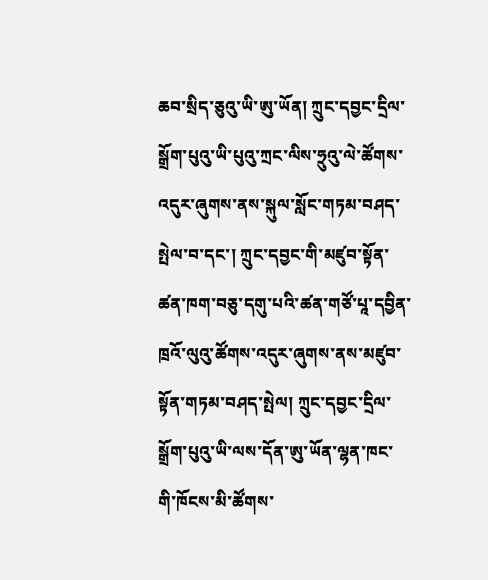ཆབ་སྲིད་ཅུའུ་ཡི་ཨུ་ཡོན། ཀྲུང་དབྱང་དྲིལ་སྒྲོག་པུའུ་ཡི་པུའུ་ཀྲང་ལིས་ཧྲུའུ་ལེ་ཚོགས་འདུར་ཞུགས་ནས་སྐུལ་སློང་གཏམ་བཤད་སྤེལ་བ་དང་། ཀྲུང་དབྱང་གི་མཛུབ་སྟོན་ཚན་ཁག་བཅུ་དགུ་པའི་ཚན་གཙོ་པཱ་དབྱིན་ཁྲའོ་ལུའུ་ཚོགས་འདུར་ཞུགས་ནས་མཛུབ་སྟོན་གཏམ་བཤད་སྤེལ། ཀྲུང་དབྱང་དྲིལ་སྒྲོག་པུའུ་ཡི་ལས་དོན་ཨུ་ཡོན་ལྷན་ཁང་གི་ཁོངས་མི་ཚོགས་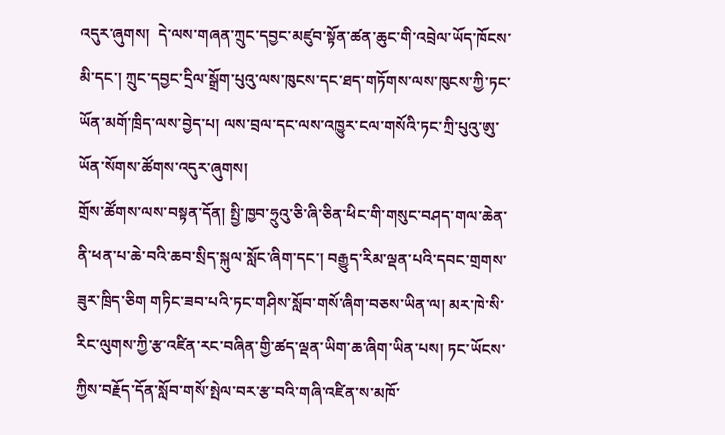འདུར་ཞུགས།  དེ་ལས་གཞན་ཀྲུང་དབྱང་མཛུབ་སྟོན་ཚན་ཆུང་གི་འབྲེལ་ཡོད་ཁོངས་མི་དང་། ཀྲུང་དབྱང་དྲིལ་སྒྲོག་པུའུ་ལས་ཁུངས་དང་ཐད་གཏོགས་ལས་ཁུངས་ཀྱི་ཏང་ཡོན་མགོ་ཁྲིད་ལས་བྱེད་པ། ལས་བྲལ་དང་ལས་འཁྱུར་ངལ་གསོའི་ཏང་ཀྲི་པུའུ་ཨུ་ཡོན་སོགས་ཚོགས་འདུར་ཞུགས།
གྲོས་ཚོགས་ལས་བསྟན་དོན། སྤྱི་ཁྱབ་ཧྲུའུ་ཅི་ཞི་ཅིན་ཕིང་གི་གསུང་བཤད་གལ་ཆེན་ནི་ཕན་པ་ཆེ་བའི་ཆབ་སྲིད་སྐུལ་སློང་ཞིག་དང་། བརྒྱུད་རིམ་ལྡན་པའི་དབང་གྲགས་ཟུར་ཁྲིད་ཅིག གཏིང་ཟབ་པའི་ཏང་གཤིས་སློབ་གསོ་ཞིག་བཅས་ཡིན་ལ། མར་ཁེ་སི་རིང་ལུགས་ཀྱི་རྩ་འཛིན་རང་བཞིན་གྱི་ཚད་ལྡན་ཡིག་ཆ་ཞིག་ཡིན་པས། ཏང་ཡོངས་ཀྱིས་བརྗོད་དོན་སློབ་གསོ་སྤེལ་བར་རྩ་བའི་གཞི་འཛིན་ས་མཁོ་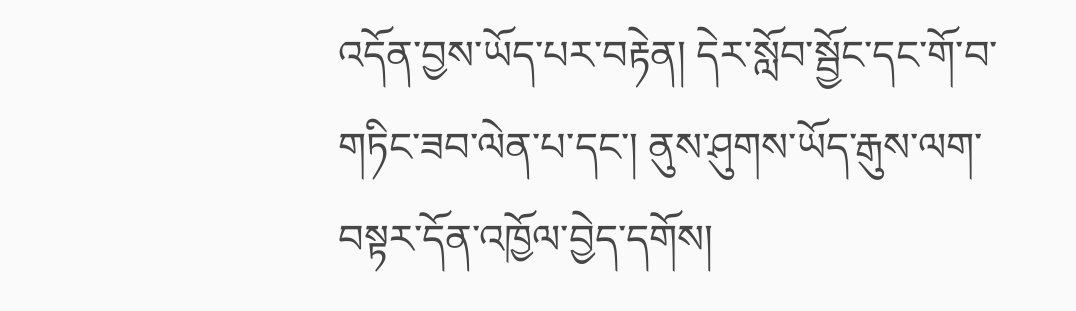འདོན་བྱས་ཡོད་པར་བརྟེན། དེར་སློབ་སྦྱོང་དང་གོ་བ་གཏིང་ཟབ་ལེན་པ་དང་། ནུས་ཤུགས་ཡོད་རྒུས་ལག་བསྟར་དོན་འཁྱོལ་བྱེད་དགོས།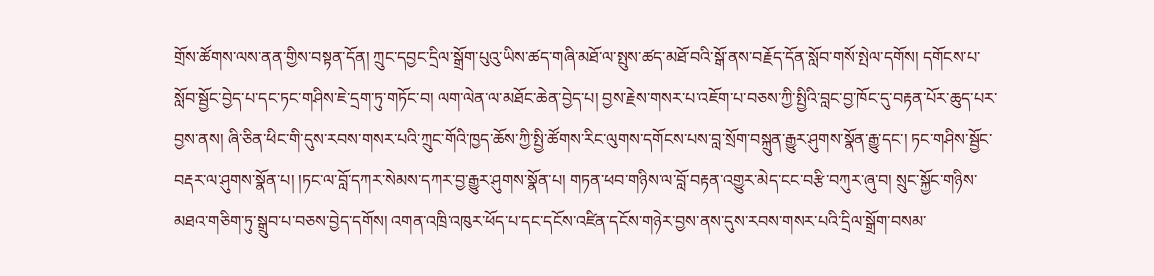གྲོས་ཚོགས་ལས་ནན་གྱིས་བསྟན་དོན། ཀྲུང་དབྱང་དྲིལ་སྒྲོག་པུའུ་ཡིས་ཚད་གཞི་མཐོ་ལ་སྤུས་ཚད་མཐོ་བའི་སྒོ་ནས་བརྗོད་དོན་སློབ་གསོ་སྤེལ་དགོས། དགོངས་པ་སློབ་སྦྱོང་བྱེད་པ་དང་ཏང་གཤིས་ཇེ་དྲག་ཏུ་གཏོང་བ། ལག་ལེན་ལ་མཐོང་ཆེན་བྱེད་པ། བྱས་རྗེས་གསར་པ་འཇོག་པ་བཅས་ཀྱི་སྤྱིའི་བླང་བྱ་ཁོང་དུ་བརྟན་པོར་ཆུད་པར་བྱས་ནས། ཞི་ཅིན་ཕིང་གི་དུས་རབས་གསར་པའི་ཀྲུང་གོའི་ཁྱད་ཆོས་ཀྱི་སྤྱི་ཚོགས་རིང་ལུགས་དགོངས་པས་བླ་སྲོག་བསྐྲུན་རྒྱུར་ཤུགས་སྣོན་རྒྱུ་དང་། ཏང་གཤིས་སྦྱོང་བརྡར་ལ་ཤུགས་སྣོན་པ། །ཏང་ལ་བློ་དཀར་སེམས་དཀར་བྱ་རྒྱུར་ཤུགས་སྣོན་པ། གཏན་ཕབ་གཉིས་ལ་བློ་བརྟན་འགྱུར་མེད་ངང་བརྩི་བཀུར་ཞུ་བ། སྲུང་སྐྱོང་གཉིས་མཐའ་གཅིག་ཏུ་སྒྲུབ་པ་བཅས་བྱེད་དགོས། འགན་འཁྲི་འཁུར་ཕོད་པ་དང་དངོས་འཛིན་དངོས་གཉེར་བྱས་ནས་དུས་རབས་གསར་པའི་དྲིལ་སྒྲོག་བསམ་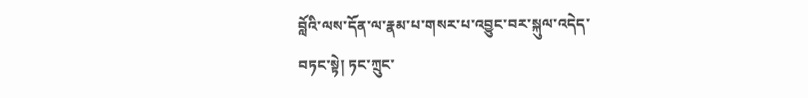བློའི་ལས་དོན་ལ་རྣམ་པ་གསར་པ་འབྱུང་བར་སྐུལ་འདེད་བཏང་སྟེ། ཏང་ཀྲུང་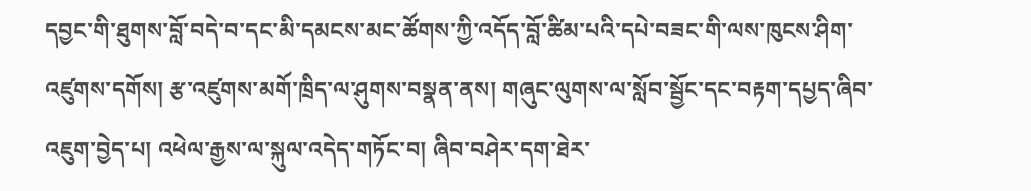དབྱང་གི་ཐུགས་བློ་བདེ་བ་དང་མི་དམངས་མང་ཚོགས་ཀྱི་འདོད་བློ་ཚིམ་པའི་དཔེ་བཟང་གི་ལས་ཁུངས་ཤིག་འཛུགས་དགོས། རྩ་འཛུགས་མགོ་ཁྲིད་ལ་ཤུགས་བསྣན་ནས། གཞུང་ལུགས་ལ་སློབ་སྦྱོང་དང་བརྟག་དཔྱད་ཞིབ་འཇུག་བྱེད་པ། འཕེལ་རྒྱས་ལ་སྐུལ་འདེད་གཏོང་བ། ཞིབ་བཤེར་དག་ཐེར་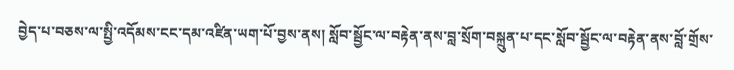བྱེད་པ་བཅས་ལ་སྤྱི་འདོམས་ངང་དམ་འཛིན་ཡག་པོ་བྱས་ནས། སློབ་སྦྱོང་ལ་བརྟེན་ནས་བླ་སྲོག་བསྐྲུན་པ་དང་སློབ་སྦྱོང་ལ་བརྟེན་ནས་བློ་གྲོས་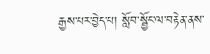རྒྱས་པར་བྱེད་པ། སློབ་སྦྱོང་ལ་བརྟེན་ནས་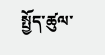སྤྱོད་ཚུལ་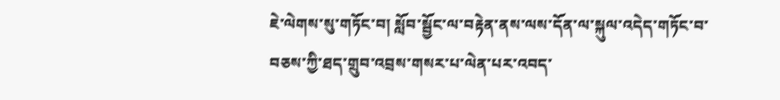ཇེ་ལེགས་སུ་གཏོང་བ། སློབ་སྦྱོང་ལ་བརྟེན་ནས་ལས་དོན་ལ་སྐུལ་འདེད་གཏོང་བ་བཅས་ཀྱི་ཐད་གྲུབ་འབྲས་གསར་པ་ལེན་པར་འབད་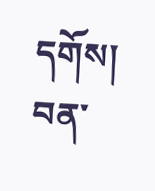དགོས།
བན་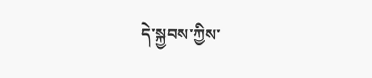དེ་སྐྱབས་ཀྱིས་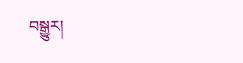བསྒྱུར།